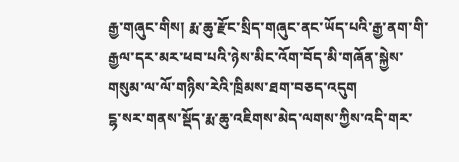རྒྱ་གཞུང་གིས། རྨ་ཆུ་རྫོང་སྲིད་གཞུང་ནང་ཡོད་པའི་རྒྱ་ནག་གི་རྒྱལ་དར་མར་ཕབ་པའི་ཉེས་མིང་འོག་བོད་མི་གཞོན་སྐྱེས་གསུམ་ལ་ལོ་གཉིས་རེའི་ཁྲིམས་ཐག་བཅད་འདུག
ངྷ་སར་གནས་སྡོད་རྨ་ཆུ་འཇིགས་མེད་ལགས་ཀྱིས་འདི་གར་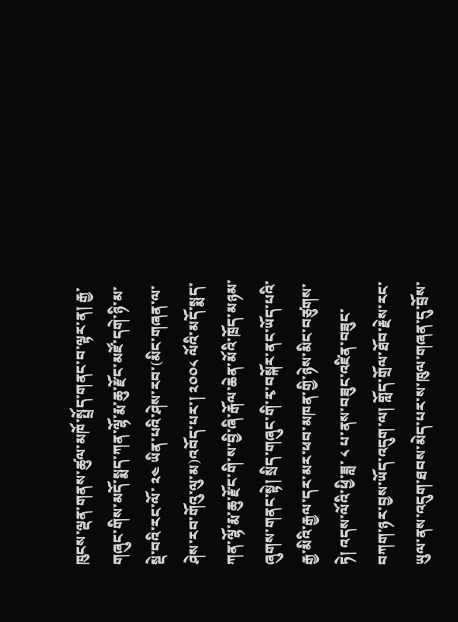ཁུངས་ལྡན་གནས་ཚུལ་མཁོ་སྤྲོད་གནང་བ་ལྟར་ན། རྒྱ་གཞུང་གིས་མདོ་སྨད་ཀན་ལྷོ་རྨ་ཆུ་རྫོང་མཛོ་དགེ་ཉི་མ་སྡེ་བའི་རང་ལོ་ ༢༤ ཡིན་པའི་ཤེས་རབ་(མིང་གཞན་ལ་ཤེས་རབ་གོའུ་ལུ་མ)འབོད་པར་། ༢༠༠༨ ལོའི་མདོ་སྨད་ཀན་ལྷོ་རྨ་ཆུ་རྫོང་གི་ས་བྱི་ཞི་རྒོལ་ཆེན་མོའི་ཁྲོད་མཉམ་ཞུགས་གནང་སྟེ། སྲིད་གཞུང་གི་རྭ་བསྐོར་ནང་ཡོད་པའི་རྒྱ་མིའི་རྒྱལ་དར་མར་ཕབ་མཁན་གྱི་ཉེས་མིང་བཙུགས་ཏེ། འདས་ལོའི་ཕྱི་ཟླ་ ༨ པ་ནས་བཟུང་འཛིན་བཟུང་བཀག་ཉར་བྱས་ཡོད་འདུག་ལ། གློད་གྲོལ་ཐོབ་རྗེས་རང་ཡུལ་ནས་འདུག་ཐབས་མེད་པར་ས་ཁུལ་གཞན་དུ་བྲོས་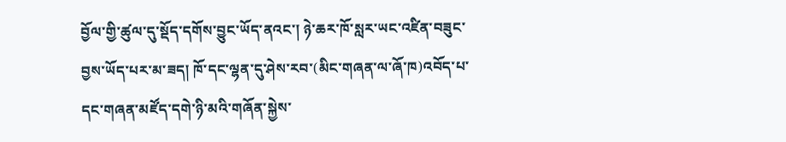བྱོལ་གྱི་ཚུལ་དུ་སྡོད་དགོས་བྱུང་ཡོད་ནའང་། ཉེ་ཆར་ཁོ་སླར་ཡང་འཛིན་བཟུང་བྱས་ཡོད་པར་མ་ཟད། ཁོ་དང་ལྷན་དུ་ཤེས་རབ་(མིང་གཞན་ལ་ཞོ་ཁ)འབོད་པ་དང་གཞན་མཛོད་དགེ་ཉི་མའི་གཞོན་སྐྱེས་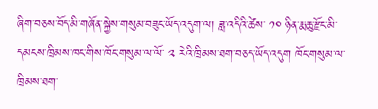ཞིག་བཅས་བོད་མི་གཞོན་སྐྱེས་གསུམ་བཟུང་ཡོད་འདུག་ལ། ཟླ་འདིའི་ཚེས་ ༡༠ ཉིན་རྨ་ཆུ་རྫོང་མི་དམངས་ཁྲིམས་ཁང་གིས་ཁོང་གསུམ་ལ་ལོ་ ༢ རེའི་ཁྲིམས་ཐག་བཅད་ཡོད་འདུག ཁོང་གསུམ་ལ་ཁྲིམས་ཐག་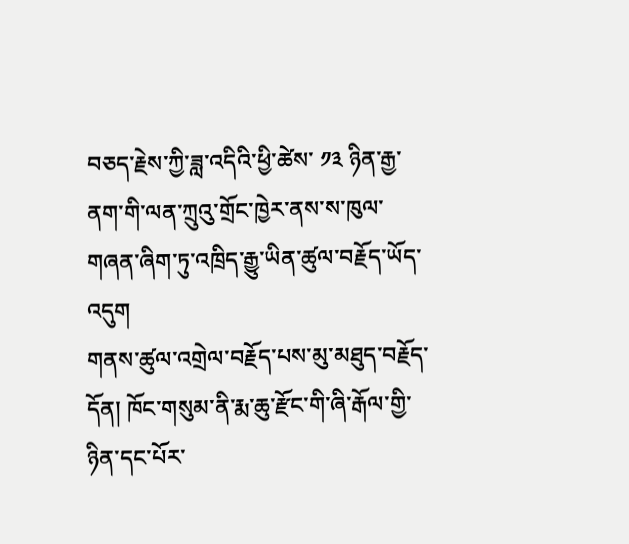བཅད་རྗེས་ཀྱི་ཟླ་འདིའི་ཕྱི་ཚེས་ ༡༣ ཉིན་རྒྱ་ནག་གི་ལན་ཀྲུའུ་གྲོང་ཁྱེར་ནས་ས་ཁུལ་གཞན་ཞིག་ཏུ་འཁྲིད་རྒྱུ་ཡིན་ཚུལ་བརྗོད་ཡོད་འདུག
གནས་ཚུལ་འགྲེལ་བརྗོད་པས་མུ་མཐུད་བརྗོད་དོན། ཁོང་གསུམ་ནི་རྨ་ཆུ་རྫོང་གི་ཞི་རྒོལ་གྱི་ཉིན་དང་པོར་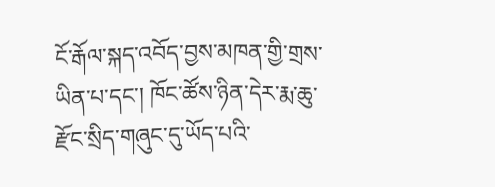ངོ་རྒོལ་སྐད་འབོད་བྱས་མཁན་གྱི་གྲས་ཡིན་པ་དང་། ཁོང་ཚོས་ཉིན་དེར་རྨ་ཆུ་རྫོང་སྲིད་གཞུང་དུ་ཡོད་པའི་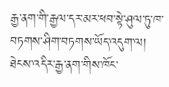རྒྱ་ནག་གི་རྒྱལ་དར་མར་ཕབ་སྟེ་ཤུལ་ཏུ་ཁ་བཏགས་ཤིག་བཏགས་ཡོད་འདུག་ལ། ཐེངས་འདིར་རྒྱ་ནག་གིས་ཁོང་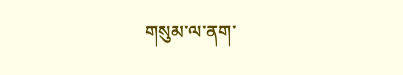གསུམ་ལ་ནག་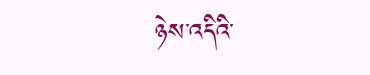ཉེས་འདིའི་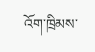འོག་ཁྲིམས་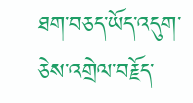ཐག་བཅད་ཡོད་འདུག་ཅེས་འགྲེལ་བརྗོད་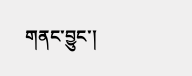གནང་བྱུང་།